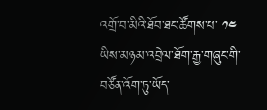འགྲོ་བ་མིའི་ཐོབ་ཐང་ཚོགས་པ་ ༡༤ ཡིས་མཉམ་འབྲེལ་ཐོག་རྒྱ་གཞུང་གི་བཙོན་འོག་ཏུ་ཡོད་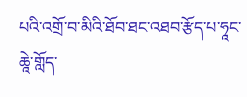པའི་འགྲོ་བ་མིའི་ཐོབ་ཐང་འཐབ་རྩོད་པ་ཧཱང་ཆཱེ་གློད་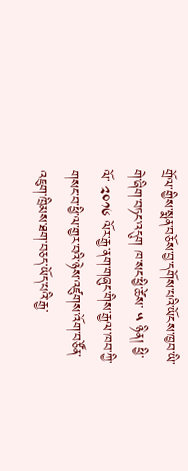གྲོལ་གྱིས་སྨན་བཅོས་བྱ་དགོས་པའི་ཡོངས་ཁྱབ་ཡི་གེ་ཞིག་བཏང་འདུག ཁ་སང་ཕྱི་ཚེས་ ༥ ཉིན། ཕྱི་ལོ་ ༢༠༡༦ ལོར་རྒྱ་ནག་གཞུང་གིས་རྒྱལ་ཁབ་ཀྱི་གསང་བ་ཕྱི་ལ་གྱར་བའི་ཉེས་འཛུགས་འོག་བཙོན་འཇུག་ཁྲིམས་ཐག་བཅད་ཡོད་པའི་རྒྱ་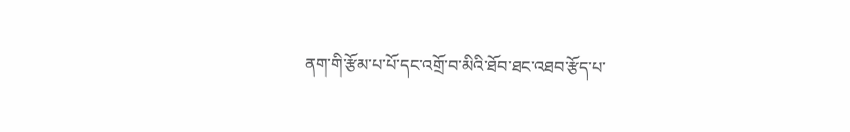ནག་གི་རྩོམ་པ་པོ་དང་འགྲོ་བ་མིའི་ཐོབ་ཐང་འཐབ་རྩོད་པ་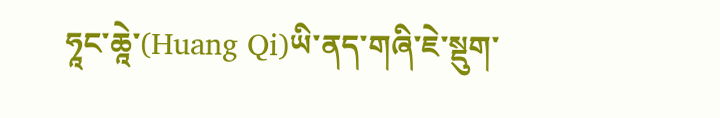ཧཱང་ཆཱེ་(Huang Qi)ཡི་ནད་གཞི་ཇེ་སྡུག་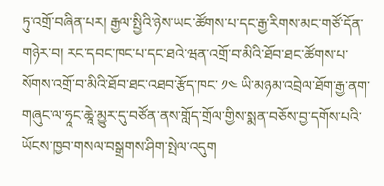ཏུ་འགྲོ་བཞིན་པར། རྒྱལ་སྤྱིའི་ཉེས་ཡང་ཚོགས་པ་དང་རྒྱ་རིགས་མང་གཙོ་དོན་གཉེར་བ། རང་དབང་ཁང་པ་དང་ཐའེ་ཝན་འགྲོ་བ་མིའི་ཐོབ་ཐང་ཚོགས་པ་སོགས་འགྲོ་བ་མིའི་ཐོབ་ཐང་འཐབ་རྩོད་ཁང་ ༡༤ ཡི་མཉམ་འབྲེལ་ཐོག་རྒྱ་ནག་གཞུང་ལ་ཧཱང་ཆཱེ་མྱུར་དུ་བཙོན་ནས་གློད་གྲོལ་གྱིས་སྨན་བཅོས་བྱ་དགོས་པའི་ཡོངས་ཁྱབ་གསལ་བསྒྲགས་ཤིག་སྤེལ་འདུག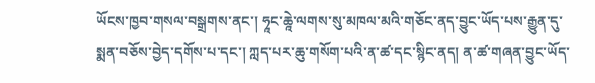ཡོངས་ཁྱབ་གསལ་བསྒྲགས་ནང་། ཧཱང་ཆཱེ་ལགས་སུ་མཁལ་མའི་གཅོང་ནད་བྱུང་ཡོད་པས་རྒྱུན་དུ་སྨན་བཅོས་བྱེད་དགོས་པ་དང་། ཀླད་པར་ཆུ་གསོག་པའི་ན་ཚ་དང་སྙིང་ནད། ན་ཚ་གཞན་བྱུང་ཡོད་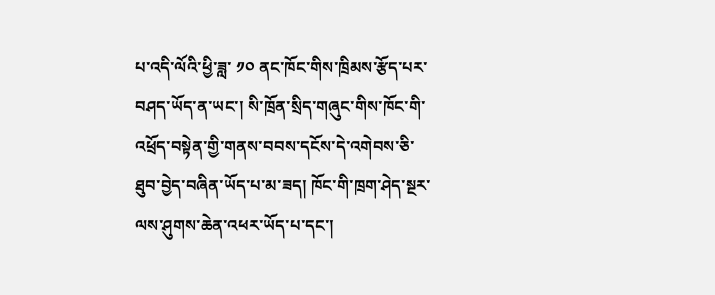པ་འདི་ལོའི་ཕྱི་ཟླ་ ༡༠ ནང་ཁོང་གིས་ཁྲིམས་རྩོད་པར་བཤད་ཡོད་ན་ཡང་། སི་ཁྲོན་སྲིད་གཞུང་གིས་ཁོང་གི་འཕྲོད་བསྟེན་གྱི་གནས་བབས་དངོས་དེ་འགེབས་ཅི་ཐུབ་བྱེད་བཞིན་ཡོད་པ་མ་ཟད། ཁོང་གི་ཁྲག་ཤེད་སྔར་ལས་ཤུགས་ཆེན་འཕར་ཡོད་པ་དང་།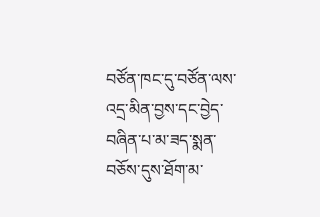བཙོན་ཁང་དུ་བཙོན་ལས་འདྲ་མིན་བྱས་དང་བྱེད་བཞིན་པ་མ་ཟད་སྨན་བཅོས་དུས་ཐོག་མ་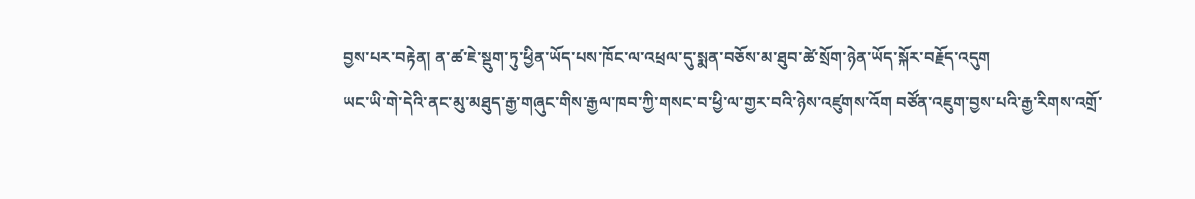བྱས་པར་བརྟེན། ན་ཚ་ཇེ་སྡུག་ཏུ་ཕྱིན་ཡོད་པས་ཁོང་ལ་འཕྲལ་དུ་སྨན་བཅོས་མ་ཐུབ་ཚེ་སྲོག་ཉེན་ཡོད་སྐོར་བརྗོད་འདུག
ཡང་ཡི་གེ་དེའི་ནང་མུ་མཐུད་རྒྱ་གཞུང་གིས་རྒྱལ་ཁབ་ཀྱི་གསང་བ་ཕྱི་ལ་གྱར་བའི་ཉེས་འཛུགས་འོག བཙོན་འཇུག་བྱས་པའི་རྒྱ་རིགས་འགྲོ་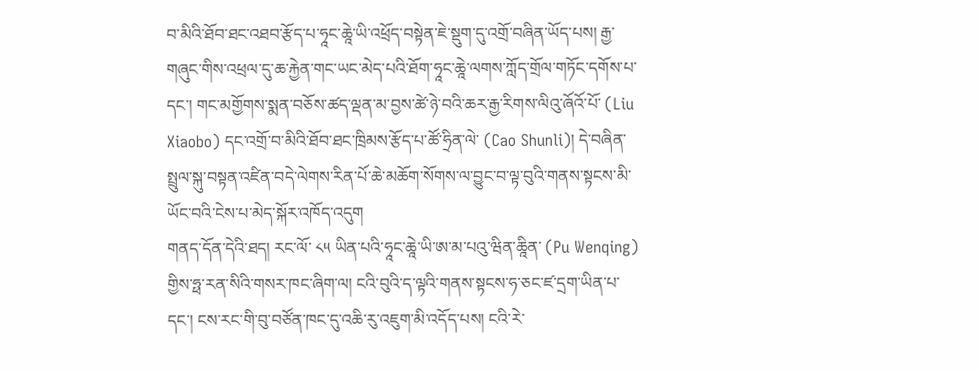བ་མིའི་ཐོབ་ཐང་འཐབ་རྩོད་པ་ཧཱང་ཆཱེ་ཡི་འཕྲོད་བསྟེན་ཇེ་སྡུག་དུ་འགྲོ་བཞིན་ཡོད་པས། རྒྱ་གཞུང་གིས་འཕྲལ་དུ་ཆ་རྐྱེན་གང་ཡང་མེད་པའི་ཐོག་ཧཱང་ཆཱེ་ལགས་ཀློད་གྲོལ་གཏོང་དགོས་པ་དང་། གང་མགྱོགས་སྨན་བཅོས་ཚད་ལྡན་མ་བྱས་ཚེ་ཉེ་བའི་ཆར་རྒྱ་རིགས་ལིའུ་ཞོའོ་པོ་ (Liu Xiaobo) དང་འགྲོ་བ་མིའི་ཐོབ་ཐང་ཁྲིམས་རྩོད་པ་ཚོ་ཧྲིན་ལེ་ (Cao Shunli)། དེ་བཞིན་སྤྲུལ་སྐུ་བསྟན་འཛིན་བདེ་ལེགས་རིན་པོ་ཆེ་མཆོག་སོགས་ལ་བྱུང་བ་ལྟ་བུའི་གནས་སྟངས་མི་ཡོང་བའི་ངེས་པ་མེད་སྐོར་འཁོད་འདུག
གནད་དོན་དེའི་ཐད། རང་ལོ་ ༨༥ ཡིན་པའི་ཧཱང་ཆཱེ་ཡི་ཨ་མ་པའུ་ཝིན་ཆཱིན་ (Pu Wenqing) གྱིས་ཧྥ་རན་སིའི་གསར་ཁང་ཞིག་ལ། ངའི་བུའི་ད་ལྟའི་གནས་སྟངས་ཧ་ཅང་ཛ་དྲག་ཡིན་པ་དང་། ངས་རང་གི་བུ་བཙོན་ཁང་དུ་འཆི་རུ་འཇུག་མི་འདོད་པས། ངའི་རེ་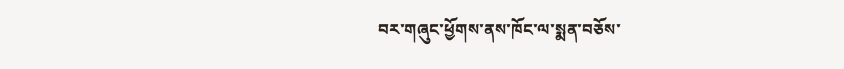བར་གཞུང་ཕྱོགས་ནས་ཁོང་ལ་སྨན་བཅོས་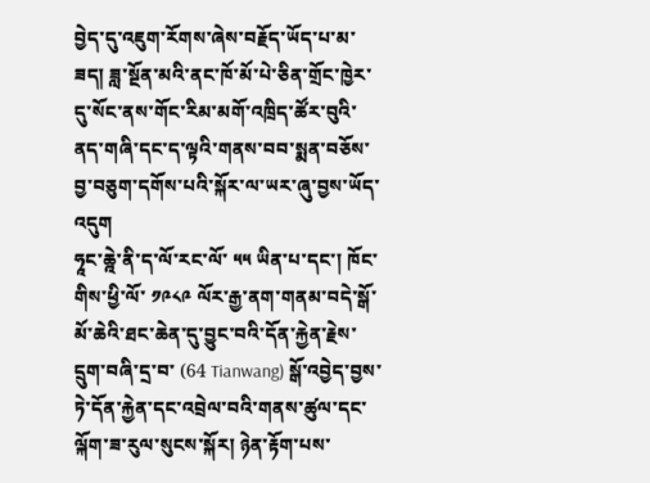བྱེད་དུ་འཇུག་རོགས་ཞེས་བརྗོད་ཡོད་པ་མ་ཟད། ཟླ་སྔོན་མའི་ནང་ཁོ་མོ་པེ་ཅིན་གྲོང་ཁྱེར་དུ་སོང་ནས་གོང་རིམ་མགོ་འཁྲིད་ཚོར་བུའི་ནད་གཞི་དང་ད་ལྟའི་གནས་བབ་སྨན་བཅོས་བྱ་བཅུག་དགོས་པའི་སྐོར་ལ་ཡར་ཞུ་བྱས་ཡོད་འདུག
ཧཱང་ཆྰེ་ནི་ད་ལོ་རང་ལོ་ ༥༥ ཡིན་པ་དང་། ཁོང་གིས་ཕྱི་ལོ་ ༡༩༨༩ ལོར་རྒྱ་ནག་གནམ་བདེ་སྒོ་མོ་ཆེའི་ཐང་ཆེན་དུ་བྱུང་བའི་དོན་རྐྱེན་རྗེས་དྲུག་བཞི་དྲ་བ་ (64 Tianwang) སྒོ་འབྱེད་བྱས་ཏེ་དོན་རྐྱེན་དང་འབྲེལ་བའི་གནས་ཚུལ་དང་ལྐོག་ཟ་རུལ་སུངས་སྐོར། ཉེན་རྟོག་པས་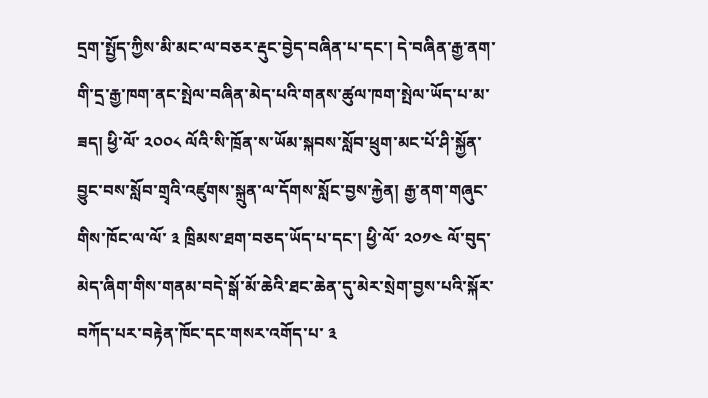དྲག་སྤྱོད་ཀྱིས་མི་མང་ལ་བཅར་རྡུང་བྱེད་བཞིན་པ་དང་། དེ་བཞིན་རྒྱ་ནག་གི་དྲ་རྒྱ་ཁག་ནང་སྤེལ་བཞིན་མེད་པའི་གནས་ཚུལ་ཁག་སྤེལ་ཡོད་པ་མ་ཟད། ཕྱི་ལོ་ ༢༠༠༨ ལོའི་སི་ཁྲོན་ས་ཡོམ་སྐབས་སློབ་ཕྲུག་མང་པོ་ཤི་སྐྱོན་བྱུང་བས་སློབ་གྲྭའི་འཛུགས་སྐྲུན་ལ་དོགས་སློང་བྱས་རྐྱེན། རྒྱ་ནག་གཞུང་གིས་ཁོང་ལ་ལོ་ ༣ ཁྲིམས་ཐག་བཅད་ཡོད་པ་དང་། ཕྱི་ལོ་ ༢༠༡༤ ལོ་བུད་མེད་ཞིག་གིས་གནམ་བདེ་སྒོ་མོ་ཆེའི་ཐང་ཆེན་དུ་མེར་སྲེག་བྱས་པའི་སྐོར་བཀོད་པར་བརྟེན་ཁོང་དང་གསར་འགོད་པ་ ༣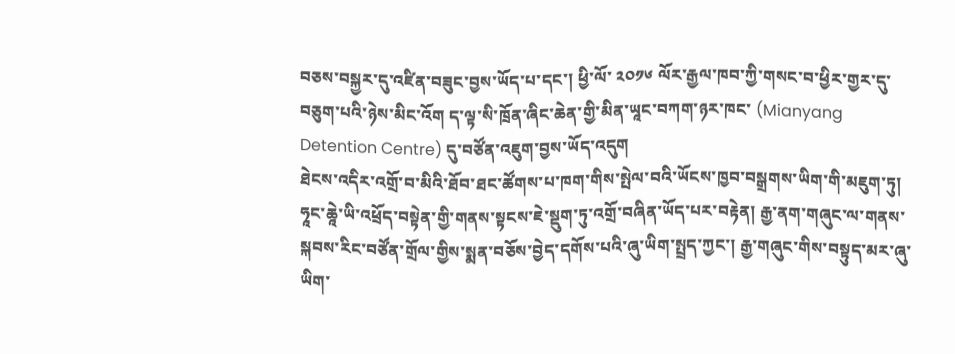བཅས་བསྐྱར་དུ་འཛིན་བཟུང་བྱས་ཡོད་པ་དང་། ཕྱི་ལོ་ ༢༠༡༦ ལོར་རྒྱལ་ཁབ་ཀྱི་གསང་བ་ཕྱིར་གྱར་དུ་བཅུག་པའི་ཉེས་མིང་འོག ད་ལྟ་སི་ཁྲོན་ཞིང་ཆེན་གྱི་མིན་ཡཱང་བཀག་ཉར་ཁང་ (Mianyang Detention Centre) དུ་བཙོན་འཇུག་བྱས་ཡོད་འདུག
ཐེངས་འདིར་འགྲོ་བ་མིའི་ཐོབ་ཐང་ཚོགས་པ་ཁག་གིས་སྤེལ་བའི་ཡོངས་ཁྱབ་བསྒྲགས་ཡིག་གི་མཇུག་ཏུ། ཧཱང་ཆཱེ་ཡི་འཕྲོད་བསྟེན་གྱི་གནས་སྟངས་ཇེ་སྡུག་ཏུ་འགྲོ་བཞིན་ཡོད་པར་བརྟེན། རྒྱ་ནག་གཞུང་ལ་གནས་སྐབས་རིང་བཙོན་གྲོལ་གྱིས་སྨན་བཅོས་བྱེད་དགོས་པའི་ཞུ་ཡིག་སྤྲད་ཀྱང་། རྒྱ་གཞུང་གིས་བསྟུད་མར་ཞུ་ཡིག་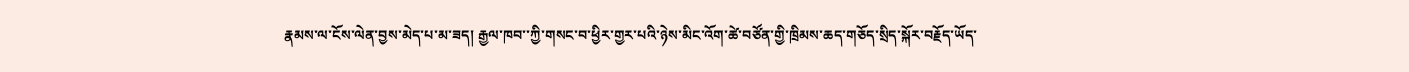རྣམས་ལ་ངོས་ལེན་བྱས་མེད་པ་མ་ཟད། རྒྱལ་ཁབ་་ཀྱི་གསང་བ་ཕྱིར་གྱར་པའི་ཉེས་མིང་འོག་ཚེ་བཙོན་གྱི་ཁྲིམས་ཆད་གཅོད་སྲིད་སྐོར་བརྗོད་ཡོད་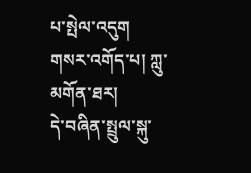པ་སྤེལ་འདུག
གསར་འགོད་པ། ཀླུ་མགོན་ཐར།
དེ་བཞིན་སྤྲུལ་སྐུ་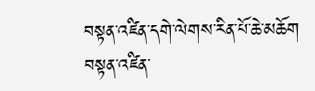བསྟན་འཛིན་དགེ་ལེགས་རིན་པོ་ཆེ་མཆོག
བསྟན་འཛིན་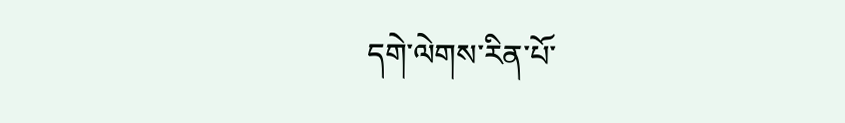དགེ་ལེགས་རིན་པོ་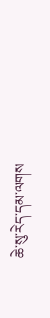ཆེ་སུ་རེད་དམ་ལགས